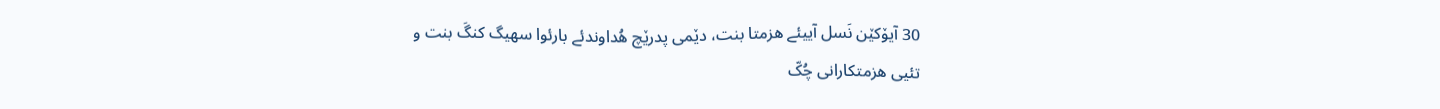30 آیۆکێن نَسل آییئے هزمتا بنت، دێمی پدرێچ هُداوندئے بارئوا سهیگ کنگَ بنت و
تئیی هزمتکارانی چُکّ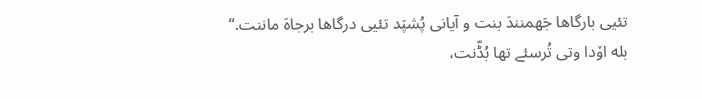تئیی بارگاها جَهمنندَ بنت و آیانی پُشپَد تئیی درگاها برجاهَ ماننت.“
بله اۆدا وتی تُرسئے تها بُڈّنت،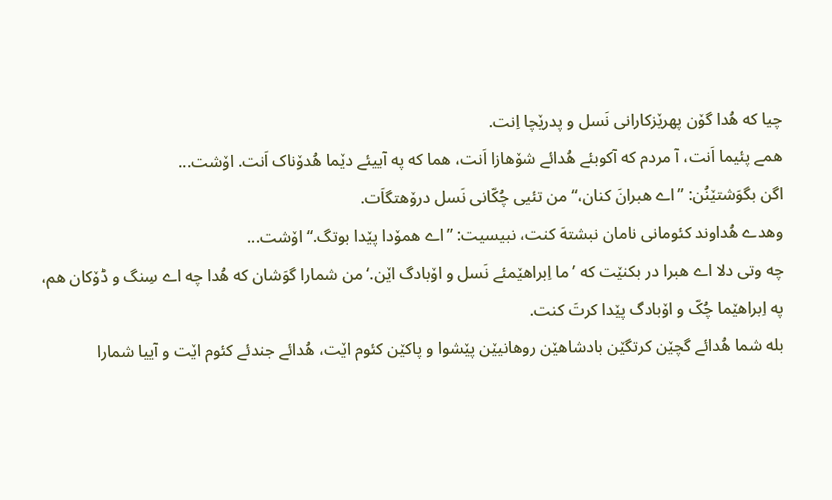چیا که هُدا گۆن پهرێزکارانی نَسل و پدرێچا اِنت.
همے پئیما اَنت، آ مردم که آکوبئے هُدائے شۆهازا اَنت، هما که په آییئے دێما هُدۆناک اَنت. اۆشت...
اگن بگوَشتێنُن: ”اے هبرانَ کنان،“ من تئیی چُکّانی نَسل درۆهتگاَت.
وهدے هُداوند کئومانی نامان نبشتهَ کنت، نبیسیت: ”اے همۆدا پێدا بوتگ.“ اۆشت...
چه وتی دلا اے هبرا در بکنێت که ’ما اِبراهێمئے نَسل و اۆبادگ اێن.‘ من شمارا گوَشان که هُدا چه اے سِنگ و ڈۆکان هم، په اِبراهێما چُکّ و اۆبادگ پێدا کرتَ کنت.
بله شما هُدائے گچێن کرتگێن بادشاهێن روهانیێن پێشوا و پاکێن کئوم اێت، هُدائے جندئے کئوم اێت و آییا شمارا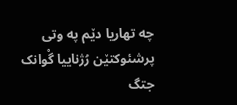چه تهاریا دێم په وتی پرشئوکتێن رُژناییا گْوانک جتگ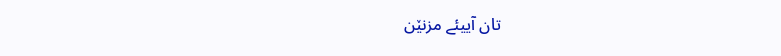تان آییئے مزنێن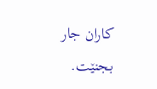کاران جار بجنێت.